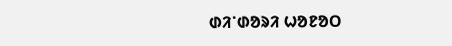ᱰᱤᱸᱰᱚᱨᱤ ᱦᱚᱱᱚᱛ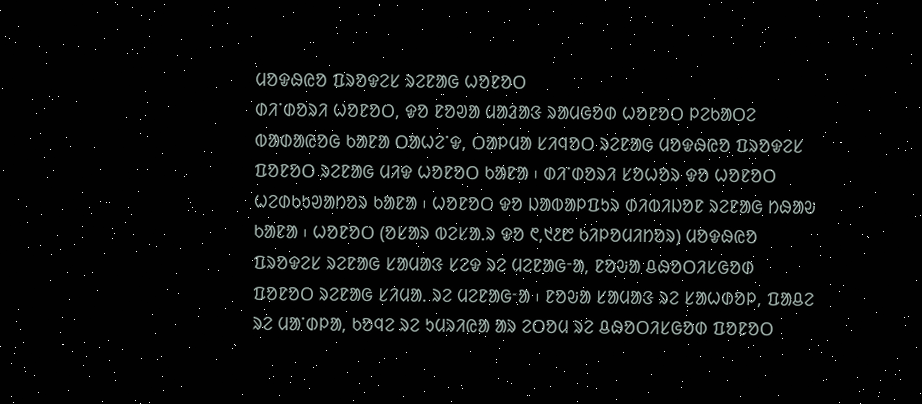ᱢᱚᱫᱷᱭᱚ ᱯᱨᱚᱫᱮᱥ ᱨᱮᱱᱟᱜ ᱦᱚᱱᱚᱛ
ᱰᱤᱸᱰᱚᱨᱤ ᱦᱚᱱᱚᱛ, ᱫᱚ ᱱᱚᱣᱟ ᱢᱟᱲᱟᱝ ᱨᱟᱢᱜᱚᱰ ᱦᱚᱱᱚᱛ ᱞᱮᱠᱟᱛᱮ ᱵᱟᱰᱟᱭᱚᱜ ᱠᱟᱱᱟ ᱛᱟᱦᱮᱸᱫ, ᱛᱟᱞᱢᱟ ᱥᱤᱧᱚᱛ ᱨᱮᱱᱟᱜ ᱢᱚᱫᱷᱭᱚ ᱯᱨᱚᱫᱮᱥ ᱯᱚᱱᱚᱛ ᱨᱮᱱᱟᱜ ᱢᱤᱫ ᱦᱚᱱᱚᱛ ᱠᱟᱱᱟ ᱾ ᱰᱤᱸᱰᱚᱨᱤ ᱥᱚᱦᱚᱨ ᱫᱚ ᱦᱚᱱᱚᱛ ᱦᱮᱰᱠᱩᱣᱟᱴᱚᱨ ᱠᱟᱱᱟ ᱾ ᱦᱚᱱᱚᱛ ᱫᱚ ᱡᱟᱵᱟᱞᱯᱩᱨ ᱰᱤᱵᱤᱡᱚᱱ ᱨᱮᱱᱟᱜ ᱴᱷᱟᱶ ᱠᱟᱱᱟ ᱾ ᱦᱚᱱᱚᱛ (ᱚᱥᱟᱨ ᱵᱮᱥᱟᱹᱨ ᱫᱚ ᱖,᱑᱒᱘ ᱠᱤᱞᱚᱢᱤᱴᱚᱨ) ᱢᱚᱫᱷᱭᱚ ᱯᱨᱚᱫᱮᱥ ᱨᱮᱱᱟᱜ ᱥᱟᱢᱟᱝ ᱥᱮᱫ ᱨᱮ ᱢᱮᱱᱟᱜᱼᱟ, ᱱᱚᱶᱟ ᱪᱷᱚᱛᱤᱥᱜᱚᱰ ᱯᱚᱱᱚᱛ ᱨᱮᱱᱟᱜ ᱥᱤᱢᱟᱹ ᱨᱮ ᱢᱮᱱᱟᱜᱼᱟ ᱾ ᱱᱚᱶᱟ ᱥᱟᱢᱟᱝ ᱨᱮ ᱥᱟᱦᱰᱚᱞ, ᱯᱟᱪᱮ ᱨᱮ ᱢᱟᱸᱰᱞᱟ, ᱠᱚᱧᱮ ᱨᱮ ᱩᱢᱨᱤᱭᱟ ᱟᱨ ᱮᱛᱚᱢ ᱨᱮ ᱪᱷᱚᱛᱤᱥᱜᱚᱰ ᱯᱚᱱᱚᱛ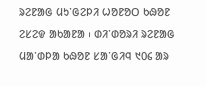ᱨᱮᱱᱟᱜ ᱢᱩᱸᱜᱮᱞᱤ ᱦᱚᱱᱚᱛ ᱠᱷᱚᱱ ᱮᱥᱮᱫ ᱟᱠᱟᱱᱟ ᱾ ᱰᱤᱸᱰᱚᱨᱤ ᱨᱮᱱᱟᱜ ᱢᱟᱸᱰᱞᱟ ᱠᱷᱚᱱ ᱥᱟᱸᱜᱤᱧ ᱑᱐᱔ ᱟᱨ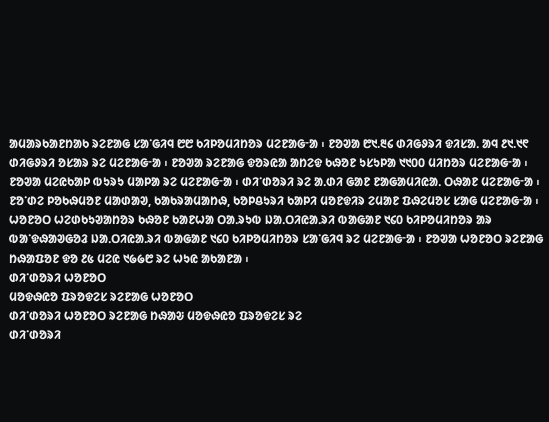ᱟᱢᱟᱨᱠᱟᱱᱴᱟᱠ ᱨᱮᱱᱟᱜ ᱥᱟᱸᱜᱤᱧ ᱘᱘ ᱠᱤᱞᱚᱢᱤᱴᱚᱨ ᱢᱮᱱᱟᱜᱼᱟ ᱾ ᱱᱚᱣᱟ ᱘᱑.᱓᱔ ᱰᱤᱜᱽᱨᱤ ᱫᱤᱥᱟᱹ ᱟᱧ ᱒᱑.᱑᱖ ᱰᱤᱜᱽᱨᱤ ᱚᱥᱟᱨ ᱨᱮ ᱢᱮᱱᱟᱜᱼᱟ ᱾ ᱱᱚᱣᱟ ᱨᱮᱱᱟᱜ ᱫᱚᱨᱭᱟ ᱟᱴᱮᱫ ᱠᱷᱚᱱ ᱩᱥᱩᱞᱟ ᱑᱑᱐᱐ ᱢᱤᱴᱚᱨ ᱢᱮᱱᱟᱜᱼᱟ ᱾ ᱱᱚᱣᱟ ᱢᱮᱭᱠᱟᱞ ᱵᱩᱨᱩ ᱢᱟᱞᱟ ᱨᱮ ᱢᱮᱱᱟᱜᱼᱟ ᱾ ᱰᱤᱸᱰᱚᱨᱤ ᱨᱮ ᱟᱹᱰᱤ ᱜᱟᱱ ᱱᱟᱜᱟᱢᱤᱭᱟᱹ ᱛᱷᱟᱱ ᱢᱮᱱᱟᱜᱼᱟ ᱾ ᱱᱚᱸᱰᱮ ᱞᱚᱠᱷᱢᱚᱱ ᱢᱟᱰᱟᱣ, ᱠᱟᱠᱨᱟᱢᱟᱴᱷ, ᱠᱚᱞᱪᱩᱨᱤ ᱠᱟᱞᱤ ᱢᱚᱱᱫᱤᱨ ᱮᱢᱟᱱ ᱯᱷᱮᱢᱚᱥ ᱥᱟᱜ ᱢᱮᱱᱟᱜᱼᱟ ᱾ ᱦᱚᱱᱚᱛ ᱦᱮᱰᱠᱩᱣᱟᱴᱚᱨ ᱠᱷᱚᱱ ᱠᱟᱱᱦᱟ ᱛᱟᱹᱨᱩᱵ ᱡᱟᱹᱛᱤᱭᱟᱹᱨᱤ ᱵᱟᱜᱟᱱ ᱑᱔᱐ ᱠᱤᱞᱚᱢᱤᱴᱚᱨ ᱟᱨ ᱵᱟᱸᱫᱷᱟᱣᱜᱚᱲ ᱡᱟᱹᱛᱤᱭᱟᱹᱨᱤ ᱵᱟᱜᱟᱱ ᱑᱔᱐ ᱠᱤᱞᱚᱢᱤᱴᱚᱨ ᱥᱟᱸᱜᱤᱧ ᱨᱮ ᱢᱮᱱᱟᱜᱼᱟ ᱾ ᱱᱚᱣᱟ ᱦᱚᱱᱚᱛ ᱨᱮᱱᱟᱜ ᱴᱷᱟᱯᱚᱱ ᱫᱚ ᱒᱕ ᱢᱮᱭ ᱑᱙᱙᱘ ᱨᱮ ᱦᱩᱭ ᱟᱠᱟᱱᱟ ᱾
ᱰᱤᱸᱰᱚᱨᱤ ᱦᱚᱱᱚᱛ
ᱢᱚᱫᱷᱭᱚ ᱯᱨᱚᱫᱮᱥ ᱨᱮᱱᱟᱜ ᱦᱚᱱᱚᱛ
ᱰᱤᱸᱰᱚᱨᱤ ᱦᱚᱱᱚᱛ ᱨᱮᱱᱟᱜ ᱴᱷᱟᱶ ᱢᱚᱫᱷᱭᱚ ᱯᱨᱚᱫᱮᱥ ᱨᱮ
ᱰᱤᱸᱰᱚᱨᱤ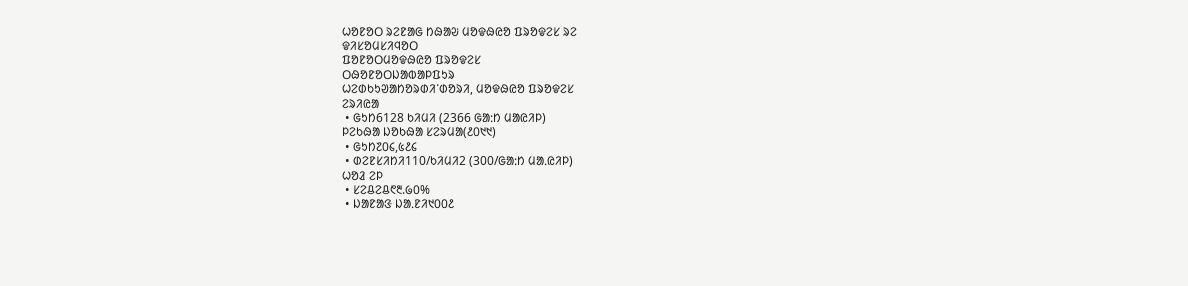ᱦᱚᱱᱚᱛ ᱨᱮᱱᱟᱜ ᱴᱷᱟᱶ ᱢᱚᱫᱷᱭᱚ ᱯᱨᱚᱫᱮᱥ ᱨᱮ
ᱫᱤᱥᱚᱢᱥᱤᱧᱚᱛ
ᱯᱚᱱᱚᱛᱢᱚᱫᱷᱭᱚ ᱯᱨᱚᱫᱮᱥ
ᱛᱷᱚᱱᱚᱛᱡᱟᱵᱟᱞᱯᱩᱨ
ᱦᱮᱰᱠᱩᱣᱟᱴᱚᱨᱰᱤᱸᱰᱚᱨᱤ, ᱢᱚᱫᱷᱭᱚ ᱯᱨᱚᱫᱮᱥ
ᱮᱨᱤᱭᱟ
 • ᱜᱩᱴ6128 ᱠᱤᱢᱤ (2366 ᱜᱟᱺᱴ ᱢᱟᱭᱤᱞ)
ᱞᱮᱠᱷᱟ ᱡᱚᱠᱷᱟ ᱥᱮᱨᱢᱟ(᱒᱐᱑᱑)
 • ᱜᱩᱴ᱗᱐᱔,᱕᱒᱔
 • ᱰᱮᱱᱥᱤᱴᱤ110/ᱠᱤᱢᱤ2 (300/ᱜᱟᱺᱴ ᱢᱟᱹᱭᱤᱞ)
ᱦᱚᱲ ᱮᱞ
 • ᱥᱮᱪᱮᱪ᱖᱓.᱙᱐%
 • ᱡᱟᱱᱟᱝ ᱡᱟᱹᱱᱤ᱑᱐᱐᱒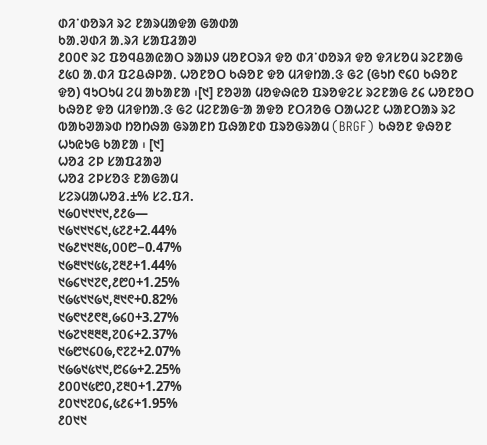ᱰᱤᱸᱰᱚᱨᱤ ᱨᱮ ᱱᱟᱨᱢᱟᱫᱟ ᱜᱟᱰᱟ
ᱠᱟᱹᱣᱰᱤ ᱟᱹᱨᱤ ᱥᱟᱯᱲᱟᱣ
᱒᱐᱐᱖ ᱨᱮ ᱯᱚᱧᱪᱟᱭᱟᱛ ᱨᱟᱡᱽ ᱢᱚᱱᱛᱨᱤ ᱫᱚ ᱰᱤᱸᱰᱚᱨᱤ ᱫᱚ ᱫᱤᱥᱚᱢ ᱨᱮᱱᱟᱜ ᱒᱕᱐ ᱟᱹᱰᱤ ᱯᱮᱪᱷᱞᱟᱹ ᱦᱚᱱᱚᱛ ᱠᱷᱚᱱ ᱫᱚ ᱢᱤᱫᱴᱟᱹᱝ ᱜᱮ (ᱜᱩᱴ ᱖᱔᱐ ᱠᱷᱚᱱ ᱫᱚ) ᱧᱩᱛᱩᱢ ᱮᱢ ᱟᱠᱟᱱᱟ ᱾[᱑] ᱱᱚᱣᱟ ᱢᱚᱫᱷᱭᱚ ᱯᱨᱚᱫᱮᱥ ᱨᱮᱱᱟᱜ ᱒᱔ ᱦᱚᱱᱚᱛ ᱠᱷᱚᱱ ᱫᱚ ᱢᱤᱫᱴᱟᱹᱝ ᱜᱮ ᱢᱮᱱᱟᱜᱼᱟ ᱟᱫᱚ ᱱᱛᱤᱚᱜ ᱛᱟᱦᱮᱱ ᱦᱟᱱᱛᱟᱨ ᱨᱮ ᱵᱟᱠᱣᱟᱨᱰ ᱴᱚᱴᱷᱟ ᱜᱨᱟᱱᱴ ᱯᱷᱟᱱᱰ ᱯᱨᱚᱜᱨᱟᱢ (BRGF) ᱠᱷᱚᱱ ᱫᱷᱚᱱ ᱦᱩᱭᱩᱜ ᱠᱟᱱᱟ ᱾ [᱑]
ᱦᱚᱲ ᱮᱞ ᱥᱟᱯᱲᱟᱣ
ᱦᱚᱲ ᱮᱞᱥᱚᱝ ᱱᱟᱜᱟᱢ
ᱥᱮᱨᱢᱟᱦᱚᱲ.±% ᱥᱮ.ᱯᱤ.
᱑᱙᱐᱑᱑᱑᱑,᱒᱒᱙—
᱑᱙᱑᱑᱑᱔᱑,᱕᱗᱒+2.44%
᱑᱙᱒᱑᱑᱓᱕,᱐᱐᱘−0.47%
᱑᱙᱓᱑᱑᱕᱕,᱗᱓᱒+1.44%
᱑᱙᱔᱑᱑᱗᱖,᱒᱘᱐+1.25%
᱑᱙᱕᱑᱑᱙᱑,᱓᱑᱖+0.82%
᱑᱙᱖᱑᱒᱖᱓,᱙᱔᱐+3.27%
᱑᱙᱗᱑᱓᱓᱓,᱗᱐᱔+2.37%
᱑᱙᱘᱑᱔᱐᱙,᱖᱗᱗+2.07%
᱑᱙᱙᱑᱕᱑᱑,᱘᱔᱙+2.25%
᱒᱐᱐᱑᱕᱘᱐,᱗᱓᱐+1.27%
᱒᱐᱑᱑᱗᱐᱔,᱕᱒᱔+1.95%
᱒᱐᱑᱑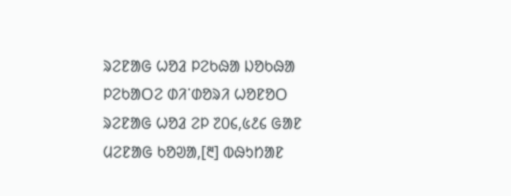ᱨᱮᱱᱟᱜ ᱦᱚᱲ ᱞᱮᱠᱷᱟ ᱡᱚᱠᱷᱟ ᱞᱮᱠᱟᱛᱮ ᱰᱤᱸᱰᱚᱨᱤ ᱦᱚᱱᱚᱛ ᱨᱮᱱᱟᱜ ᱦᱚᱲ ᱮᱞ ᱗᱐᱔,᱕᱒᱔ ᱜᱟᱱ ᱢᱮᱱᱟᱜ ᱠᱚᱣᱟ,[᱓] ᱵᱷᱩᱴᱟᱱ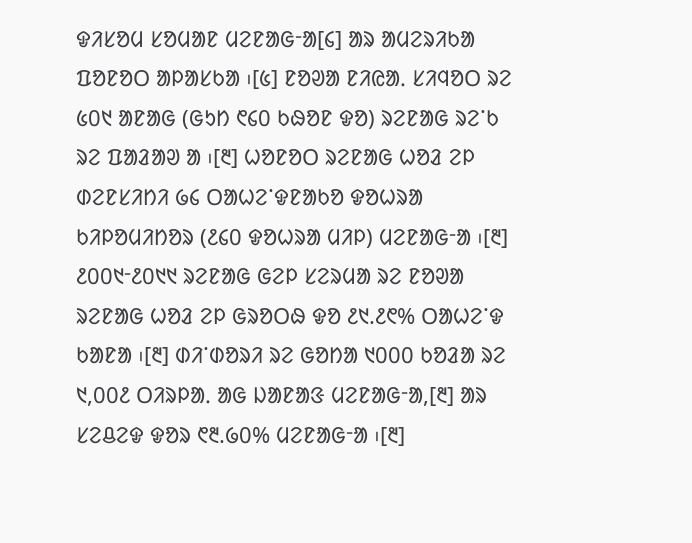ᱫᱤᱥᱚᱢ ᱥᱚᱢᱟᱱ ᱢᱮᱱᱟᱜᱼᱟ[᱔] ᱟᱨ ᱟᱢᱮᱨᱤᱠᱟ ᱯᱚᱱᱚᱛ ᱟᱞᱟᱥᱠᱟ ᱾[᱕] ᱱᱚᱣᱟ ᱱᱤᱭᱟᱹ ᱥᱤᱧᱚᱛ ᱨᱮ ᱕᱐᱑ ᱟᱱᱟᱜ (ᱜᱩᱴ ᱖᱔᱐ ᱠᱷᱚᱱ ᱫᱚ) ᱨᱮᱱᱟᱜ ᱨᱮᱸᱠ ᱨᱮ ᱯᱟᱲᱟᱣ ᱟ ᱾[᱓] ᱦᱚᱱᱚᱛ ᱨᱮᱱᱟᱜ ᱦᱚᱲ ᱮᱞ ᱰᱮᱱᱥᱤᱴᱤ ᱙᱔ ᱛᱟᱦᱮᱸᱫᱱᱟᱠᱚ ᱫᱚᱦᱨᱟ ᱠᱤᱞᱚᱢᱤᱴᱚᱨ (᱒᱔᱐ ᱫᱚᱦᱨᱟ ᱢᱤᱞ) ᱢᱮᱱᱟᱜᱼᱟ ᱾[᱓] ᱒᱐᱐᱑ᱼ᱒᱐᱑᱑ ᱨᱮᱱᱟᱜ ᱜᱮᱞ ᱥᱮᱨᱢᱟ ᱨᱮ ᱱᱚᱣᱟ ᱨᱮᱱᱟᱜ ᱦᱚᱲ ᱮᱞ ᱜᱨᱚᱛᱷ ᱫᱚ ᱒᱑.᱒᱖% ᱛᱟᱦᱮᱸᱫ ᱠᱟᱱᱟ ᱾[᱓] ᱰᱤᱸᱰᱚᱨᱤ ᱨᱮ ᱜᱚᱴᱟ ᱑᱐᱐᱐ ᱠᱚᱲᱟ ᱨᱮ ᱑,᱐᱐᱒ ᱛᱤᱨᱞᱟᱹ ᱟᱜ ᱡᱟᱱᱟᱝ ᱢᱮᱱᱟᱜᱼᱟ,[᱓] ᱟᱨ ᱥᱮᱪᱮᱫ ᱫᱚᱨ ᱖᱓.᱙᱐% ᱢᱮᱱᱟᱜᱼᱟ ᱾[᱓]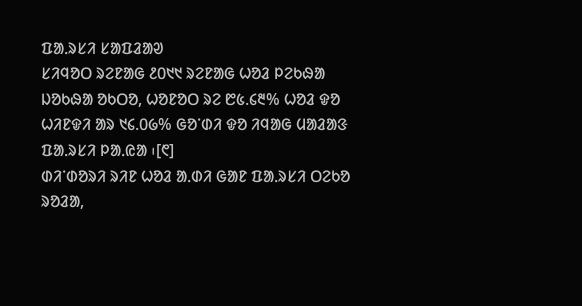ᱯᱟᱹᱨᱥᱤ ᱥᱟᱯᱲᱟᱣ
ᱥᱤᱧᱚᱛ ᱨᱮᱱᱟᱜ ᱒᱐᱑᱑ ᱨᱮᱱᱟᱜ ᱦᱚᱲ ᱞᱮᱠᱷᱟ ᱡᱚᱠᱷᱟ ᱚᱠᱛᱚ, ᱦᱚᱱᱚᱛ ᱨᱮ ᱘᱕.᱔᱓% ᱦᱚᱲ ᱫᱚ ᱦᱤᱱᱫᱤ ᱟᱨ ᱑᱔.᱐᱙% ᱜᱚᱸᱰᱤ ᱫᱚ ᱤᱧᱟᱜ ᱢᱟᱲᱟᱝ ᱯᱟᱹᱨᱥᱤ ᱞᱟᱹᱭᱟ ᱾[᱖]
ᱰᱤᱸᱰᱚᱨᱤ ᱨᱤᱱ ᱦᱚᱲ ᱟᱹᱰᱤ ᱜᱟᱱ ᱯᱟᱹᱨᱥᱤ ᱛᱮᱠᱚ ᱨᱚᱲᱟ,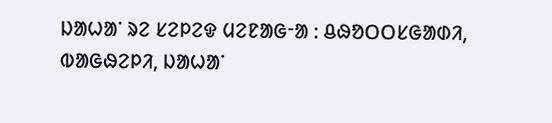ᱡᱟᱦᱟᱸ ᱨᱮ ᱥᱮᱞᱮᱫ ᱢᱮᱱᱟᱜᱼᱟ : ᱪᱷᱚᱛᱛᱥᱜᱟᱰᱤ, ᱵᱟᱜᱷᱮᱞᱤ, ᱡᱟᱦᱟᱸ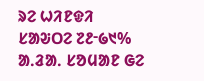ᱨᱮ ᱦᱤᱱᱫᱤ ᱥᱟᱶᱛᱮ ᱗᱒ᱼ᱙᱑% ᱟᱹᱲᱟᱹ ᱥᱚᱢᱟᱱ ᱜᱮ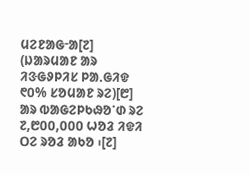ᱢᱮᱱᱟᱜᱼᱟ[᱗] (ᱡᱟᱨᱢᱟᱱ ᱟᱨ ᱤᱝᱜᱽᱞᱤᱥ ᱞᱟᱹᱜᱤᱫ ᱖᱐% ᱥᱚᱢᱟᱱ ᱨᱮ)[᱘] ᱟᱨ ᱵᱟᱜᱮᱞᱠᱷᱚᱸᱰ ᱨᱮ ᱗,᱘᱐᱐,᱐᱐᱐ ᱦᱚᱲ ᱤᱫᱤ ᱛᱮ ᱨᱚᱲ ᱟᱠᱚ ᱾[᱗]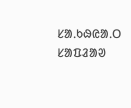ᱥᱟᱹᱠᱷᱭᱟᱹᱛ ᱥᱟᱯᱲᱟᱣ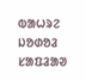ᱵᱟᱦᱨᱮ ᱡᱚᱰᱚᱲ ᱥᱟᱯᱲᱟᱣ